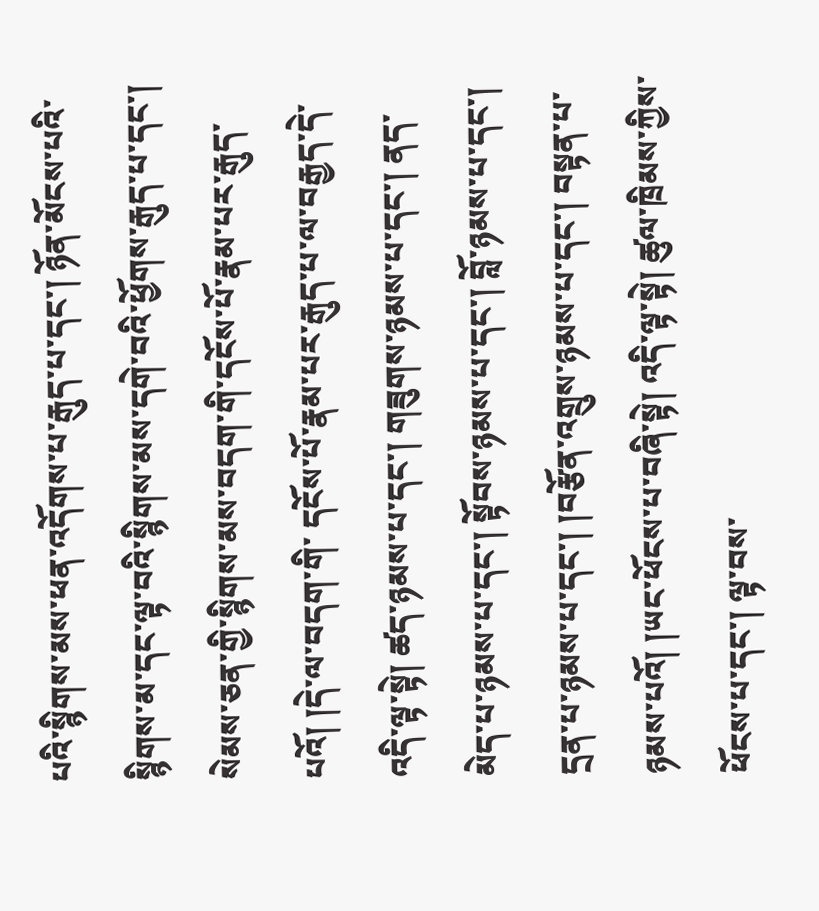པའི་སྙིགས་མས་ཕན་འདོགས་པ་རྒུད་པ་དང་། ཉོན་མོངས་པའི་སྙིགས་མ་དང་ལྟ་བའི་སྙིགས་མས་དགེ་བའི་ཕྱོགས་རྒུད་པ་དང་། སེམས་ཅན་གྱི་སྙིགས་མས་བདག་གི་དངོས་པོ་རྣམ་པར་རྒུད་པའོ། །དེ་ལ་བདག་གི་ དངོས་པོ་རྣམ་པར་རྒུད་པ་ལ་བརྒྱད་དེ་འདི་ལྟ་སྟེ། ཚད་ཉམས་པ་དང་། གཟུགས་ཉམས་པ་དང་། ནད་མེད་པ་ཉམས་པ་དང་། སྟོབས་ཉམས་པ་དང་། བློ་ཉམས་པ་དང་། དྲན་པ་ཉམས་པ་དང་། །བརྩོན་འགྲུས་ཉམས་པ་དང་། བསྟན་པ་ཉམས་པའོ། །ཡང་ཕོངས་པ་བཞི་སྟེ། འདི་ལྟ་སྟེ། ཚུལ་ཁྲིམས་ཀྱིས་ཕོངས་པ་དང་། ལྟ་བས་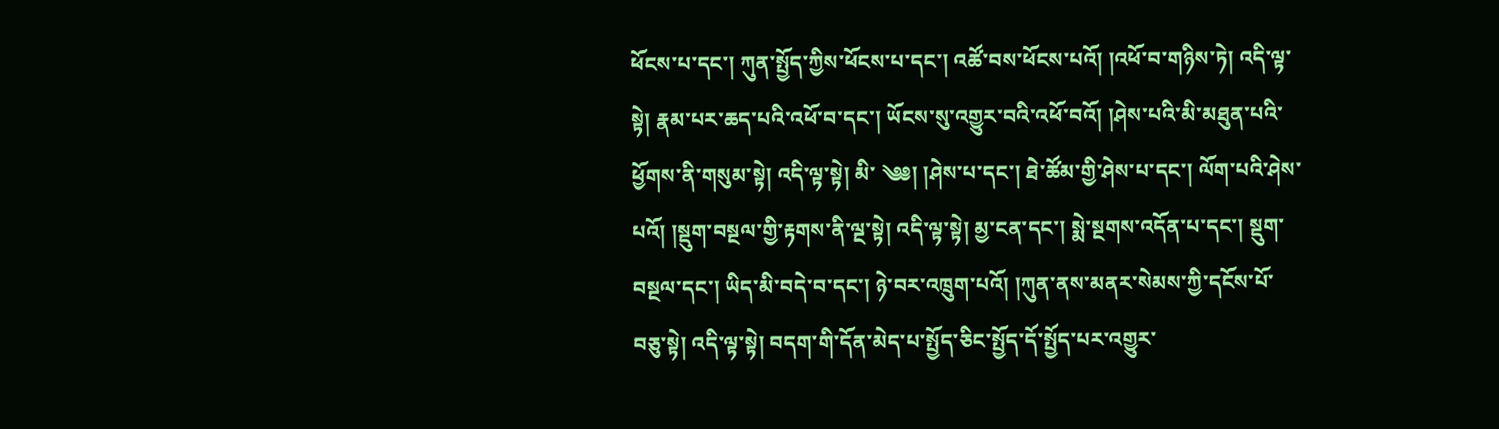ཕོངས་པ་དང་། ཀུན་སྤྱོད་ཀྱིས་ཕོངས་པ་དང་། འཚོ་བས་ཕོངས་པའོ། །འཕོ་བ་གཉིས་ཏེ། འདི་ལྟ་སྟེ། རྣམ་པར་ཆད་པའི་འཕོ་བ་དང་། ཡོངས་སུ་འགྱུར་བའི་འཕོ་བའོ། །ཤེས་པའི་མི་མཐུན་པའི་ཕྱོགས་ནི་གསུམ་སྟེ། འདི་ལྟ་སྟེ། མི་ ༄༅། །ཤེས་པ་དང་། ཐེ་ཚོམ་གྱི་ཤེས་པ་དང་། ལོག་པའི་ཤེས་པའོ། །སྡུག་བསྔལ་གྱི་རྟགས་ནི་ལྔ་སྟེ། འདི་ལྟ་སྟེ། མྱ་ངན་དང་། སྨེ་སྔགས་འདོན་པ་དང་། སྡུག་བསྔལ་དང་། ཡིད་མི་བདེ་བ་དང་། ཉེ་བར་འཁྲུག་པའོ། །ཀུན་ནས་མནར་སེམས་ཀྱི་དངོས་པོ་ བཅུ་སྟེ། འདི་ལྟ་སྟེ། བདག་གི་དོན་མེད་པ་སྤྱོད་ཅིང་སྤྱོད་དོ་སྤྱོད་པར་འགྱུར་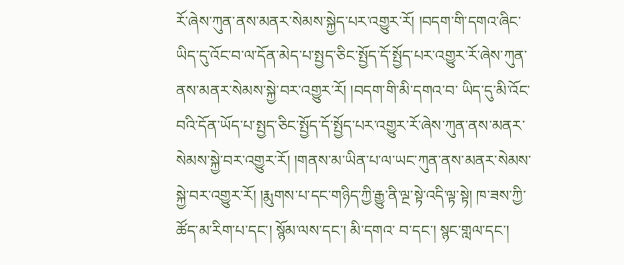རོ་ཞེས་ཀུན་ནས་མནར་སེམས་སྐྱེད་པར་འགྱུར་རོ། །བདག་གི་དགའ་ཞིང་ཡིད་དུ་འོང་བ་ལ་དོན་མེད་པ་སྤྱད་ཅིང་སྤྱོད་དོ་སྤྱོད་པར་འགྱུར་རོ་ཞེས་ཀུན་ནས་མནར་སེམས་སྐྱེ་བར་འགྱུར་རོ། །བདག་གི་མི་དགའ་བ་ ཡིད་དུ་མི་འོང་བའི་དོན་ཡོད་པ་སྤྱད་ཅིང་སྤྱོད་དོ་སྤྱོད་པར་འགྱུར་རོ་ཞེས་ཀུན་ནས་མནར་སེམས་སྐྱེ་བར་འགྱུར་རོ། །གནས་མ་ཡིན་པ་ལ་ཡང་ཀུན་ནས་མནར་སེམས་སྐྱེ་བར་འགྱུར་རོ། །རྨུགས་པ་དང་གཉིད་ཀྱི་རྒྱུ་ནི་ལྔ་སྟེ་འདི་ལྟ་སྟེ། ཁ་ཟས་ཀྱི་ཚོད་མ་རིག་པ་དང་། སྙོམ་ལས་དང་། མི་དགའ་ བ་དང་། སྙང་གླལ་དང་།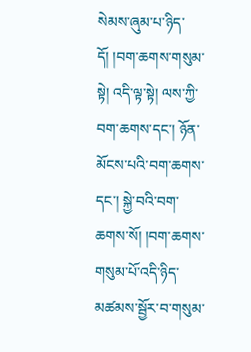སེམས་ཞུམ་པ་ཉིད་དོ། །བག་ཆགས་གསུམ་སྟེ། འདི་ལྟ་སྟེ། ལས་ཀྱི་བག་ཆགས་དང་། ཉོན་མོངས་པའི་བག་ཆགས་དང་། སྐྱེ་བའི་བག་ཆགས་སོ། །བག་ཆགས་གསུམ་པོ་འདི་ཉིད་མཚམས་སྦྱོར་བ་གསུམ་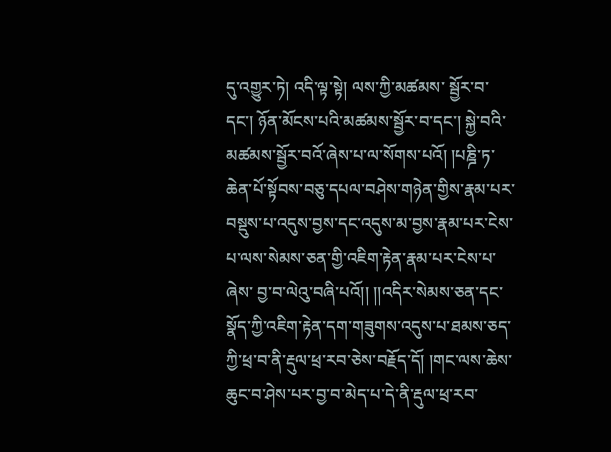དུ་འགྱུར་ཏེ། འདི་ལྟ་སྟེ། ལས་ཀྱི་མཚམས་ སྦྱོར་བ་དང་། ཉོན་མོངས་པའི་མཚམས་སྦྱོར་བ་དང་། སྐྱེ་བའི་མཚམས་སྦྱོར་བའོ་ཞེས་པ་ལ་སོགས་པའོ། །པཎྜི་ཏ་ཆེན་པོ་སྟོབས་བཅུ་དཔལ་བཤེས་གཉེན་གྱིས་རྣམ་པར་བསྡུས་པ་འདུས་བྱས་དང་འདུས་མ་བྱས་རྣམ་པར་ངེས་པ་ལས་སེམས་ཅན་གྱི་འཇིག་རྟེན་རྣམ་པར་ངེས་པ་ཞེས་ བྱ་བ་ལེའུ་བཞི་པའོ།། །།འདིར་སེམས་ཅན་དང་སྣོད་ཀྱི་འཇིག་རྟེན་དག་གཟུགས་འདུས་པ་ཐམས་ཅད་ཀྱི་ཕྲ་བ་ནི་རྡུལ་ཕྲ་རབ་ཅེས་བརྗོད་དོ། །གང་ལས་ཆེས་ཆུང་བ་ཤེས་པར་བྱ་བ་མེད་པ་དེ་ནི་རྡུལ་ཕྲ་རབ་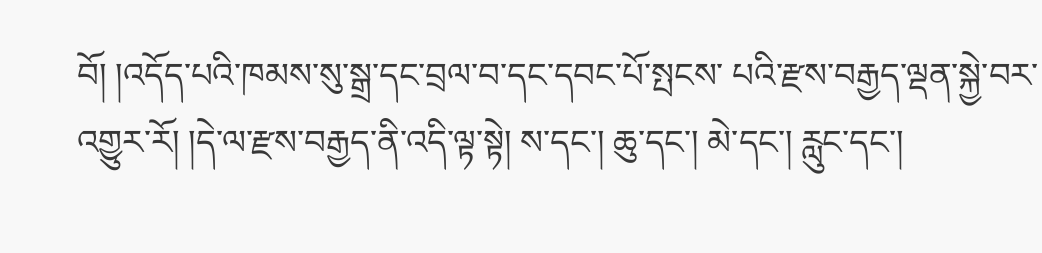བོ། །འདོད་པའི་ཁམས་སུ་སྒྲ་དང་བྲལ་བ་དང་དབང་པོ་སྤངས་ པའི་རྫས་བརྒྱད་ལྡན་སྐྱེ་བར་འགྱུར་རོ། །དེ་ལ་རྫས་བརྒྱད་ནི་འདི་ལྟ་སྟེ། ས་དང་། ཆུ་དང་། མེ་དང་། རླུང་དང་།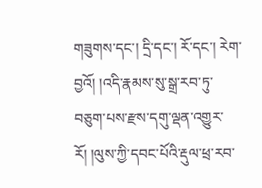གཟུགས་དང་། དྲི་དང་། རོ་དང་། རེག་བྱའོ། །འདི་རྣམས་སུ་སྒྲ་རབ་ཏུ་བཅུག་པས་རྫས་དགུ་ལྡན་འགྱུར་རོ། །ལུས་ཀྱི་དབང་པོའི་རྡུལ་ཕྲ་རབ་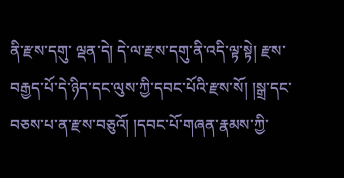ནི་རྫས་དགུ་ ལྡན་དེ། དེ་ལ་རྫས་དགུ་ནི་འདི་ལྟ་སྟེ། རྫས་བརྒྱད་པོ་དེ་ཉིད་དང་ལུས་ཀྱི་དབང་པོའི་རྫས་སོ། །སྒྲ་དང་བཅས་པ་ན་རྫས་བཅུའོ། །དབང་པོ་གཞན་རྣམས་ཀྱི་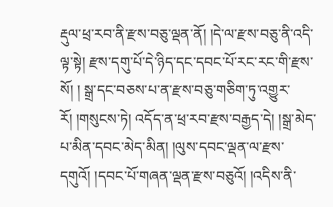རྡུལ་ཕྲ་རབ་ནི་རྫས་བཅུ་ལྡན་ནོ། །དེ་ལ་རྫས་བཅུ་ནི་འདི་ལྟ་སྟེ། རྫས་དགུ་པོ་དེ་ཉིད་དང་དབང་པོ་རང་རང་གི་རྫས་སོ། ། སྒྲ་དང་བཅས་པ་ན་རྫས་བཅུ་གཅིག་ཏུ་འགྱུར་རོ། །གསུངས་ཏེ། འདོད་ན་ཕྲ་རབ་རྫས་བརྒྱད་དེ། །སྒྲ་མེད་པ་མིན་དབང་མེད་མིན། །ལུས་དབང་ལྡན་ལ་རྫས་དགུའོ། །དབང་པོ་གཞན་ལྡན་རྫས་བཅུའོ། །འདིས་ནི་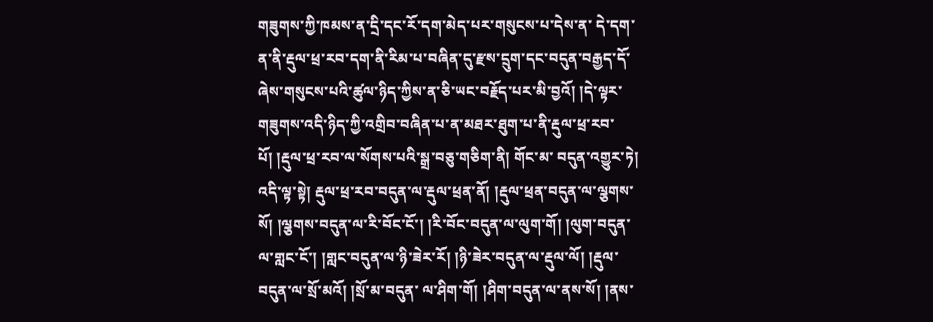གཟུགས་ཀྱི་ཁམས་ན་དྲི་དང་རོ་དག་མེད་པར་གསུངས་པ་དེས་ན་ དེ་དག་ན་ནི་རྡུལ་ཕྲ་རབ་དག་ནི་རིམ་པ་བཞིན་དུ་རྫས་དྲུག་དང་བདུན་བརྒྱད་དོ་ཞེས་གསུངས་པའི་ཚུལ་ཉིད་ཀྱིས་ན་ཅི་ཡང་བརྗོད་པར་མི་བྱའོ། །དེ་ལྟར་གཟུགས་འདི་ཉིད་ཀྱི་འགྲིབ་བཞིན་པ་ན་མཐར་ཐུག་པ་ནི་རྡུལ་ཕྲ་རབ་པོ། །རྡུལ་ཕྲ་རབ་ལ་སོགས་པའི་སྒྲ་བཅུ་གཅིག་ནི། གོང་མ་ བདུན་འགྱུར་ཏེ། འདི་ལྟ་སྟེ། རྡུལ་ཕྲ་རབ་བདུན་ལ་རྡུལ་ཕྲན་ནོ། །རྡུལ་ཕྲན་བདུན་ལ་ལྕགས་སོ། །ལྕགས་བདུན་ལ་རི་བོང་ངོ་། །རི་བོང་བདུན་ལ་ལུག་གོ། །ལུག་བདུན་ལ་གླང་ངོ་། །གླང་བདུན་ལ་ཉི་ཟེར་རོ། །ཉི་ཟེར་བདུན་ལ་རྡུལ་ལོ། །རྡུལ་བདུན་ལ་སྲོ་མའོ། །སྲོ་མ་བདུན་ ལ་ཤིག་གོ། །ཤིག་བདུན་ལ་ནས་སོ། །ནས་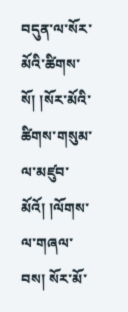བདུན་ལ་སོར་མོའི་ཚིགས་སོ། །སོར་མོའི་ཚིགས་གསུམ་ལ་མཛུབ་མོའོ། །ལོགས་ལ་གཞལ་བས། སོར་མོ་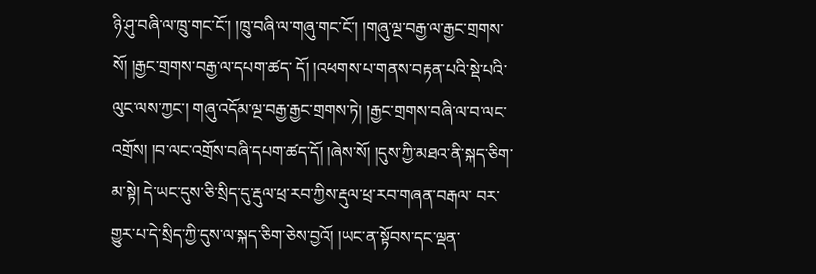ཉི་ཤུ་བཞི་ལ་ཁྲུ་གང་ངོ་། །ཁྲུ་བཞི་ལ་གཞུ་གང་ངོ་། །གཞུ་ལྔ་བརྒྱ་ལ་རྒྱང་གྲགས་སོ། །རྒྱང་གྲགས་བརྒྱ་ལ་དཔག་ཚད་ དོ། །འཕགས་པ་གནས་བརྟན་པའི་སྡེ་པའི་ལུང་ལས་ཀྱང་། གཞུ་འདོམ་ལྔ་བརྒྱ་རྒྱང་གྲགས་ཏེ། །རྒྱང་གྲགས་བཞི་ལ་བ་ལང་འགྲོས། །བ་ལང་འགྲོས་བཞི་དཔག་ཚད་དོ། །ཞེས་སོ། །དུས་ཀྱི་མཐའ་ནི་སྐད་ཅིག་མ་སྟེ། དེ་ཡང་དུས་ཅི་སྲིད་དུ་རྡུལ་ཕྲ་རབ་ཀྱིས་རྡུལ་ཕྲ་རབ་གཞན་བརྒལ་ བར་གྱུར་པ་དེ་སྲིད་ཀྱི་དུས་ལ་སྐད་ཅིག་ཅེས་བྱའོ། །ཡང་ན་སྟོབས་དང་ལྡན་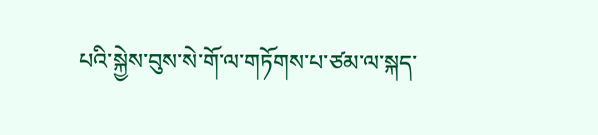པའི་སྐྱེས་བུས་སེ་གོ་ལ་གཏོགས་པ་ཙམ་ལ་སྐད་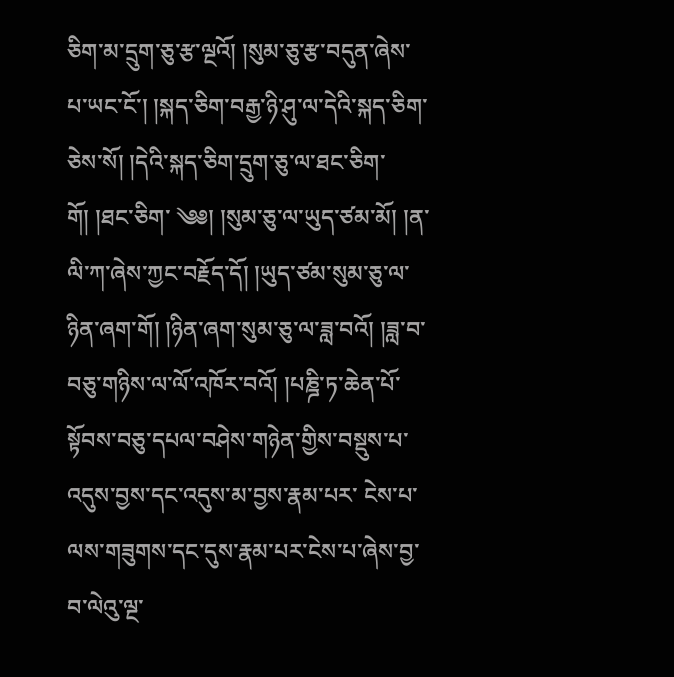ཅིག་མ་དྲུག་ཅུ་རྩ་ལྔའོ། །སུམ་ཅུ་རྩ་བདུན་ཞེས་པ་ཡང་ངོ་། །སྐད་ཅིག་བརྒྱ་ཉི་ཤུ་ལ་དེའི་སྐད་ཅིག་ཅེས་སོ། །དེའི་སྐད་ཅིག་དྲུག་ཅུ་ལ་ཐང་ཅིག་གོ། །ཐང་ཅིག་ ༄༅། །སུམ་ཅུ་ལ་ཡུད་ཙམ་མོ། །ན་ལི་ཀ་ཞེས་ཀྱང་བརྗོད་དོ། །ཡུད་ཙམ་སུམ་ཅུ་ལ་ཉིན་ཞག་གོ། །ཉིན་ཞག་སུམ་ཅུ་ལ་ཟླ་བའོ། །ཟླ་བ་བཅུ་གཉིས་ལ་ལོ་འཁོར་བའོ། །པཎྜི་ཏ་ཆེན་པོ་སྟོབས་བཅུ་དཔལ་བཤེས་གཉེན་གྱིས་བསྡུས་པ་འདུས་བྱས་དང་འདུས་མ་བྱས་རྣམ་པར་ ངེས་པ་ལས་གཟུགས་དང་དུས་རྣམ་པར་ངེས་པ་ཞེས་བྱ་བ་ལེའུ་ལྔ་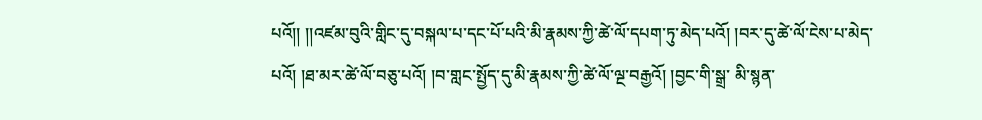པའོ།། །།འཛམ་བུའི་གླིང་དུ་བསྐལ་པ་དང་པོ་པའི་མི་རྣམས་ཀྱི་ཚེ་ལོ་དཔག་ཏུ་མེད་པའོ། །བར་དུ་ཚེ་ལོ་ངེས་པ་མེད་པའོ། །ཐ་མར་ཚེ་ལོ་བཅུ་པའོ། །བ་གླང་སྤྱོད་དུ་མི་རྣམས་ཀྱི་ཚེ་ལོ་ལྔ་བརྒྱའོ། །བྱང་གི་སྒྲ་ མི་སྙན་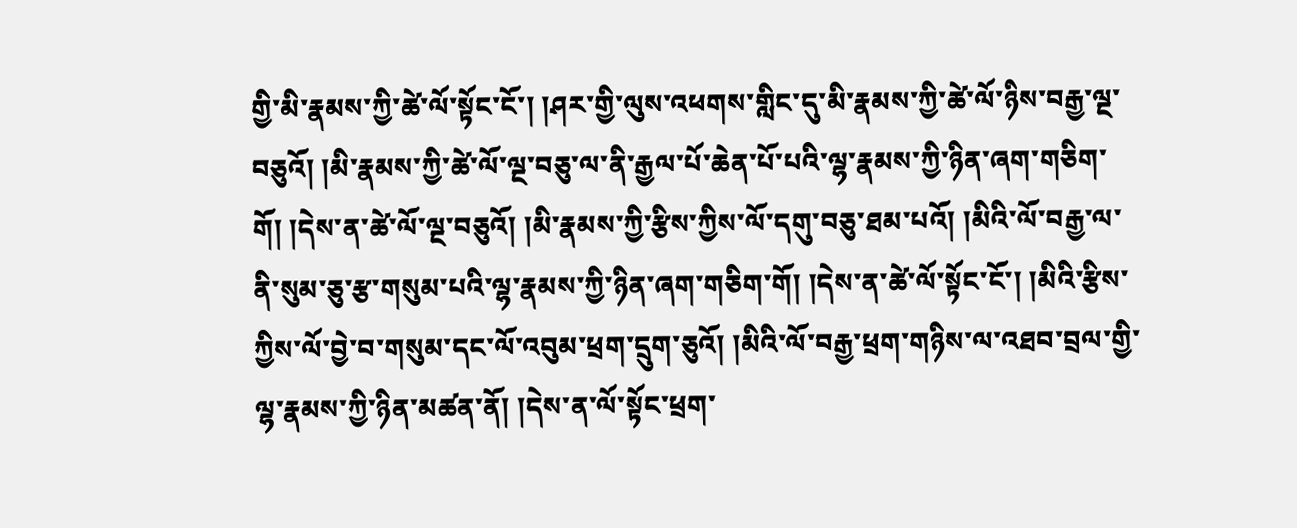གྱི་མི་རྣམས་ཀྱི་ཚེ་ལོ་སྟོང་ངོ་། །ཤར་གྱི་ལུས་འཕགས་གླིང་དུ་མི་རྣམས་ཀྱི་ཚེ་ལོ་ཉིས་བརྒྱ་ལྔ་བཅུའོ། །མི་རྣམས་ཀྱི་ཚེ་ལོ་ལྔ་བཅུ་ལ་ནི་རྒྱལ་པོ་ཆེན་པོ་པའི་ལྷ་རྣམས་ཀྱི་ཉིན་ཞག་གཅིག་གོ། །དེས་ན་ཚེ་ལོ་ལྔ་བཅུའོ། །མི་རྣམས་ཀྱི་རྩིས་ཀྱིས་ལོ་དགུ་བཅུ་ཐམ་པའོ། །མིའི་ལོ་བརྒྱ་ལ་ ནི་སུམ་ཅུ་རྩ་གསུམ་པའི་ལྷ་རྣམས་ཀྱི་ཉིན་ཞག་གཅིག་གོ། །དེས་ན་ཚེ་ལོ་སྟོང་ངོ་། །མིའི་རྩིས་ཀྱིས་ལོ་བྱེ་བ་གསུམ་དང་ལོ་འབུམ་ཕྲག་དྲུག་ཅུའོ། །མིའི་ལོ་བརྒྱ་ཕྲག་གཉིས་ལ་འཐབ་བྲལ་གྱི་ལྷ་རྣམས་ཀྱི་ཉིན་མཚན་ནོ། །དེས་ན་ལོ་སྟོང་ཕྲག་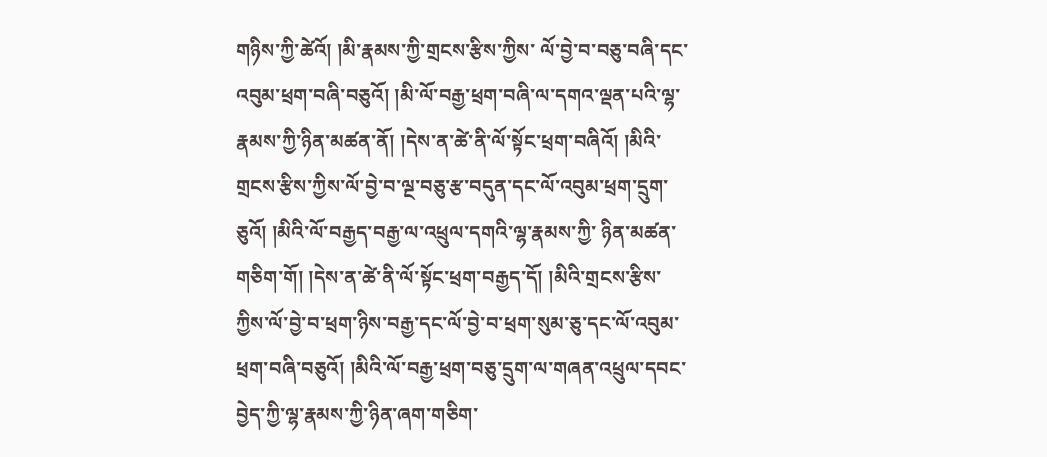གཉིས་ཀྱི་ཚེའོ། །མི་རྣམས་ཀྱི་གྲངས་རྩིས་ཀྱིས་ ལོ་བྱེ་བ་བཅུ་བཞི་དང་འབུམ་ཕྲག་བཞི་བཅུའོ། །མི་ལོ་བརྒྱ་ཕྲག་བཞི་ལ་དགའ་ལྡན་པའི་ལྷ་རྣམས་ཀྱི་ཉིན་མཚན་ནོ། །དེས་ན་ཚེ་ནི་ལོ་སྟོང་ཕྲག་བཞིའོ། །མིའི་གྲངས་རྩིས་ཀྱིས་ལོ་བྱེ་བ་ལྔ་བཅུ་རྩ་བདུན་དང་ལོ་འབུམ་ཕྲག་དྲུག་ཅུའོ། །མིའི་ལོ་བརྒྱད་བརྒྱ་ལ་འཕྲུལ་དགའི་ལྷ་རྣམས་ཀྱི་ ཉིན་མཚན་གཅིག་གོ། །དེས་ན་ཚེ་ནི་ལོ་སྟོང་ཕྲག་བརྒྱད་དོ། །མིའི་གྲངས་རྩིས་ཀྱིས་ལོ་བྱེ་བ་ཕྲག་ཉིས་བརྒྱ་དང་ལོ་བྱེ་བ་ཕྲག་སུམ་ཅུ་དང་ལོ་འབུམ་ཕྲག་བཞི་བཅུའོ། །མིའི་ལོ་བརྒྱ་ཕྲག་བཅུ་དྲུག་ལ་གཞན་འཕྲུལ་དབང་བྱེད་ཀྱི་ལྷ་རྣམས་ཀྱི་ཉིན་ཞག་གཅིག་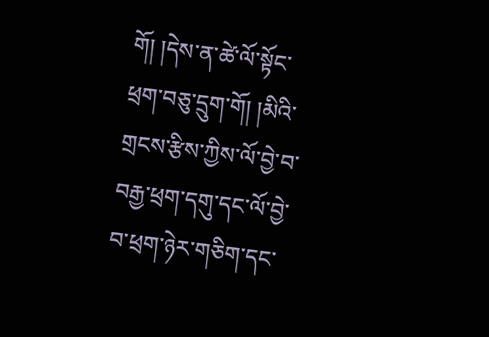གོ། །དེས་ན་ཚེ་ལོ་སྟོང་ ཕྲག་བཅུ་དྲུག་གོ། །མིའི་གྲངས་རྩིས་ཀྱིས་ལོ་བྱེ་བ་བརྒྱ་ཕྲག་དགུ་དང་ལོ་བྱེ་བ་ཕྲག་ཉེར་གཅིག་དང་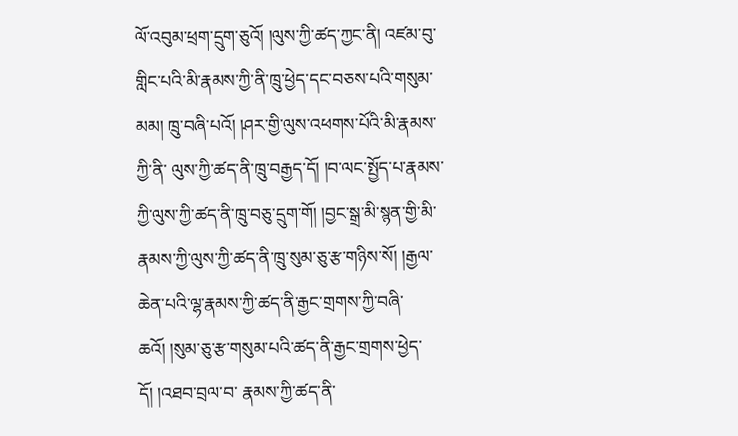ལོ་འབུམ་ཕྲག་དྲུག་ཅུའོ། །ལུས་ཀྱི་ཚད་ཀྱང་ནི། འཛམ་བུ་གླིང་པའི་མི་རྣམས་ཀྱི་ནི་ཁྲུ་ཕྱེད་དང་བཅས་པའི་གསུམ་མམ། ཁྲུ་བཞི་པའོ། །ཤར་གྱི་ལུས་འཕགས་པོའི་མི་རྣམས་ཀྱི་ནི་ ལུས་ཀྱི་ཚད་ནི་ཁྲུ་བརྒྱད་དོ། །བ་ལང་སྤྱོད་པ་རྣམས་ཀྱི་ལུས་ཀྱི་ཚད་ནི་ཁྲུ་བཅུ་དྲུག་གོ། །བྱང་སྒྲ་མི་སྙན་གྱི་མི་རྣམས་ཀྱི་ལུས་ཀྱི་ཚད་ནི་ཁྲུ་སུམ་ཅུ་རྩ་གཉིས་སོ། །རྒྱལ་ཆེན་པའི་ལྷ་རྣམས་ཀྱི་ཚད་ནི་རྒྱང་གྲགས་ཀྱི་བཞི་ཆའོ། །སུམ་ཅུ་རྩ་གསུམ་པའི་ཚད་ནི་རྒྱང་གྲགས་ཕྱེད་དོ། །འཐབ་བྲལ་བ་ རྣམས་ཀྱི་ཚད་ནི་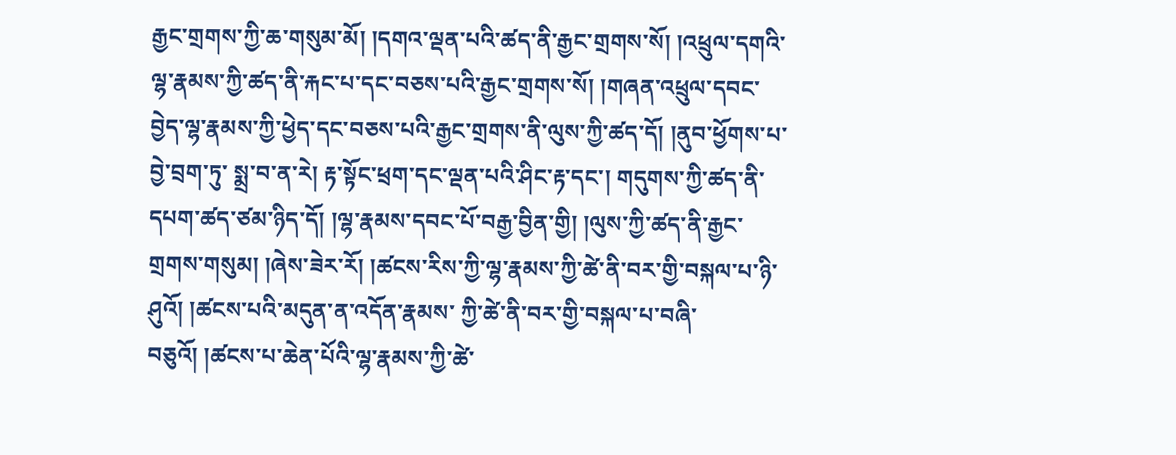རྒྱང་གྲགས་ཀྱི་ཆ་གསུམ་མོ། །དགའ་ལྡན་པའི་ཚད་ནི་རྒྱང་གྲགས་སོ། །འཕྲུལ་དགའི་ལྷ་རྣམས་ཀྱི་ཚད་ནི་རྐང་པ་དང་བཅས་པའི་རྒྱང་གྲགས་སོ། །གཞན་འཕྲུལ་དབང་བྱེད་ལྷ་རྣམས་ཀྱི་ཕྱེད་དང་བཅས་པའི་རྒྱང་གྲགས་ནི་ལུས་ཀྱི་ཚད་དོ། །ནུབ་ཕྱོགས་པ་བྱེ་བྲག་ཏུ་ སྨྲ་བ་ན་རེ། རྟ་སྟོང་ཕྲག་དང་ལྡན་པའི་ཤིང་རྟ་དང་། གདུགས་ཀྱི་ཚད་ནི་དཔག་ཚད་ཙམ་ཉིད་དོ། །ལྷ་རྣམས་དབང་པོ་བརྒྱ་བྱིན་གྱི། །ལུས་ཀྱི་ཚད་ནི་རྒྱང་གྲགས་གསུམ། །ཞེས་ཟེར་རོ། །ཚངས་རིས་ཀྱི་ལྷ་རྣམས་ཀྱི་ཚེ་ནི་བར་གྱི་བསྐལ་པ་ཉི་ཤུའོ། །ཚངས་པའི་མདུན་ན་འདོན་རྣམས་ ཀྱི་ཚེ་ནི་བར་གྱི་བསྐལ་པ་བཞི་བཅུའོ། །ཚངས་པ་ཆེན་པོའི་ལྷ་རྣམས་ཀྱི་ཚེ་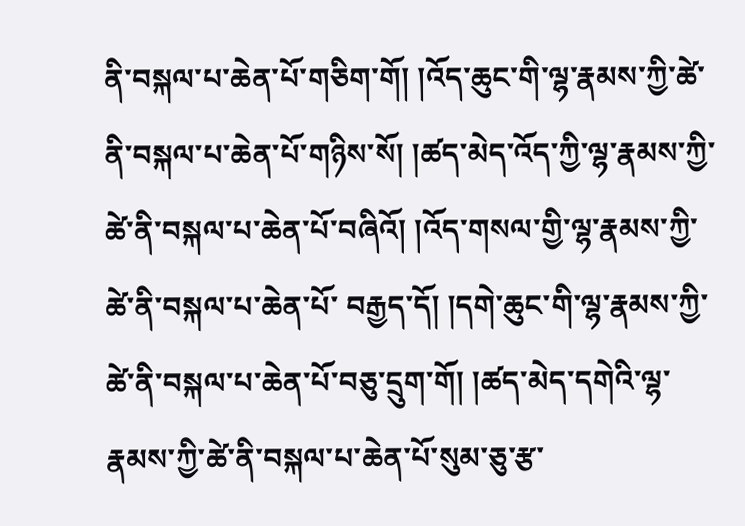ནི་བསྐལ་པ་ཆེན་པོ་གཅིག་གོ། །འོད་ཆུང་གི་ལྷ་རྣམས་ཀྱི་ཚེ་ནི་བསྐལ་པ་ཆེན་པོ་གཉིས་སོ། །ཚད་མེད་འོད་ཀྱི་ལྷ་རྣམས་ཀྱི་ཚེ་ནི་བསྐལ་པ་ཆེན་པོ་བཞིའོ། །འོད་གསལ་གྱི་ལྷ་རྣམས་ཀྱི་ཚེ་ནི་བསྐལ་པ་ཆེན་པོ་ བརྒྱད་དོ། །དགེ་ཆུང་གི་ལྷ་རྣམས་ཀྱི་ཚེ་ནི་བསྐལ་པ་ཆེན་པོ་བཅུ་དྲུག་གོ། །ཚད་མེད་དགེའི་ལྷ་རྣམས་ཀྱི་ཚེ་ནི་བསྐལ་པ་ཆེན་པོ་སུམ་ཅུ་རྩ་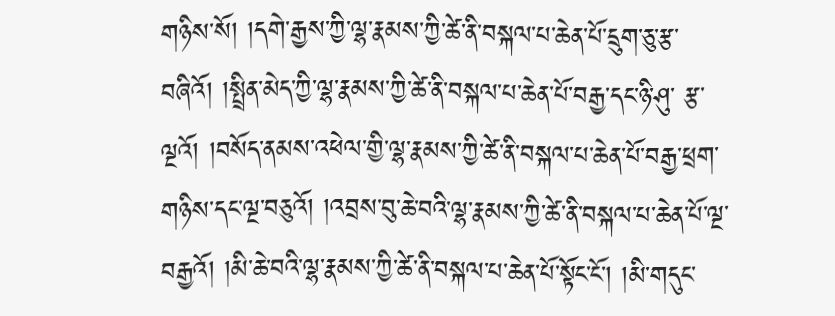གཉིས་སོ། །དགེ་རྒྱས་ཀྱི་ལྷ་རྣམས་ཀྱི་ཚེ་ནི་བསྐལ་པ་ཆེན་པོ་དྲུག་ཅུ་རྩ་བཞིའོ། །སྤྲིན་མེད་ཀྱི་ལྷ་རྣམས་ཀྱི་ཚེ་ནི་བསྐལ་པ་ཆེན་པོ་བརྒྱ་དང་ཉི་ཤུ་ རྩ་ལྔའོ། །བསོད་ནམས་འཕེལ་གྱི་ལྷ་རྣམས་ཀྱི་ཚེ་ནི་བསྐལ་པ་ཆེན་པོ་བརྒྱ་ཕྲག་གཉིས་དང་ལྔ་བཅུའོ། །འབྲས་བུ་ཆེ་བའི་ལྷ་རྣམས་ཀྱི་ཚེ་ནི་བསྐལ་པ་ཆེན་པོ་ལྔ་བརྒྱའོ། །མི་ཆེ་བའི་ལྷ་རྣམས་ཀྱི་ཚེ་ནི་བསྐལ་པ་ཆེན་པོ་སྟོང་ངོ་། །མི་གདུང་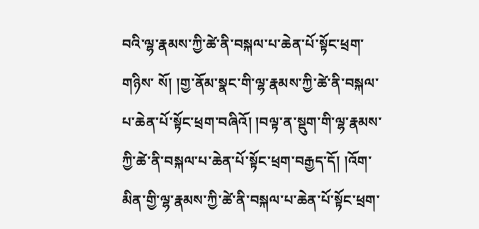བའི་ལྷ་རྣམས་ཀྱི་ཚེ་ནི་བསྐལ་པ་ཆེན་པོ་སྟོང་ཕྲག་གཉིས་ སོ། །གྱ་ནོམ་སྣང་གི་ལྷ་རྣམས་ཀྱི་ཚེ་ནི་བསྐལ་པ་ཆེན་པོ་སྟོང་ཕྲག་བཞིའོ། །བལྟ་ན་སྡུག་གི་ལྷ་རྣམས་ཀྱི་ཚེ་ནི་བསྐལ་པ་ཆེན་པོ་སྟོང་ཕྲག་བརྒྱད་དོ། །འོག་མིན་གྱི་ལྷ་རྣམས་ཀྱི་ཚེ་ནི་བསྐལ་པ་ཆེན་པོ་སྟོང་ཕྲག་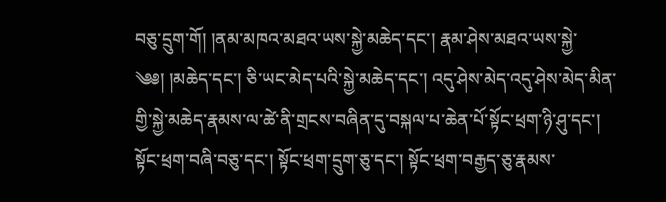བཅུ་དྲུག་གོ། །ནམ་མཁའ་མཐའ་ཡས་སྐྱེ་མཆེད་དང་། རྣམ་ཤེས་མཐའ་ཡས་སྐྱེ་ ༄༅། །མཆེད་དང་། ཅི་ཡང་མེད་པའི་སྐྱེ་མཆེད་དང་། འདུ་ཤེས་མེད་འདུ་ཤེས་མེད་མིན་གྱི་སྐྱེ་མཆེད་རྣམས་ལ་ཚེ་ནི་གྲངས་བཞིན་དུ་བསྐལ་པ་ཆེན་པོ་སྟོང་ཕྲག་ཉི་ཤུ་དང་། སྟོང་ཕྲག་བཞི་བཅུ་དང་། སྟོང་ཕྲག་དྲུག་ཅུ་དང་། སྟོང་ཕྲག་བརྒྱད་ཅུ་རྣམས་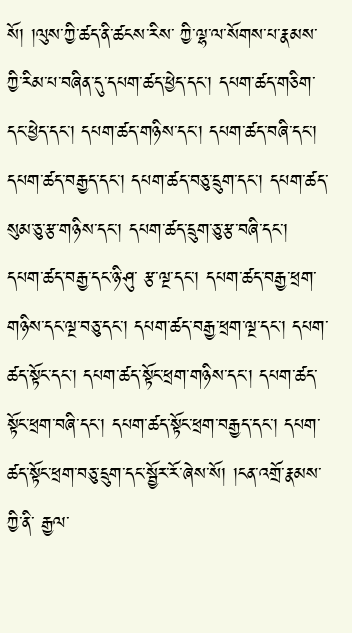སོ། །ལུས་ཀྱི་ཚད་ནི་ཚངས་རིས་ ཀྱི་ལྷ་ལ་སོགས་པ་རྣམས་ཀྱི་རིམ་པ་བཞིན་དུ་དཔག་ཚད་ཕྱེད་དང་། དཔག་ཚད་གཅིག་དང་ཕྱེད་དང་། དཔག་ཚད་གཉིས་དང་། དཔག་ཚད་བཞི་དང་། དཔག་ཚད་བརྒྱད་དང་། དཔག་ཚད་བཅུ་དྲུག་དང་། དཔག་ཚད་སུམ་ཅུ་རྩ་གཉིས་དང་། དཔག་ཚད་དྲུག་ཅུ་རྩ་བཞི་དང་། དཔག་ཚད་བརྒྱ་དང་ཉི་ཤུ་ རྩ་ལྔ་དང་། དཔག་ཚད་བརྒྱ་ཕྲག་གཉིས་དང་ལྔ་བཅུ་དང་། དཔག་ཚད་བརྒྱ་ཕྲག་ལྔ་དང་། དཔག་ཚད་སྟོང་དང་། དཔག་ཚད་སྟོང་ཕྲག་གཉིས་དང་། དཔག་ཚད་སྟོང་ཕྲག་བཞི་དང་། དཔག་ཚད་སྟོང་ཕྲག་བརྒྱད་དང་། དཔག་ཚད་སྟོང་ཕྲག་བཅུ་དྲུག་དང་སྦྱོར་རོ་ཞེས་སོ། །ངན་འགྲོ་རྣམས་ཀྱི་ནི་ རྒྱལ་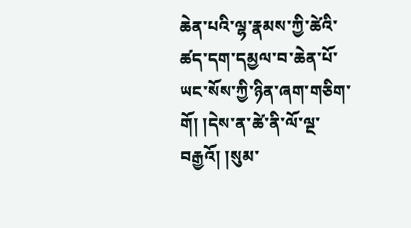ཆེན་པའི་ལྷ་རྣམས་ཀྱི་ཚེའི་ཚད་དག་དམྱལ་བ་ཆེན་པོ་ཡང་སོས་ཀྱི་ཉིན་ཞག་གཅིག་གོ། །དེས་ན་ཚེ་ནི་ལོ་ལྔ་བརྒྱའོ། །སུམ་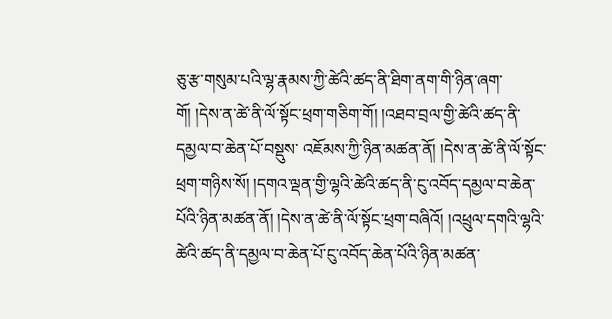ཅུ་རྩ་གསུམ་པའི་ལྷ་རྣམས་ཀྱི་ཚེའི་ཚད་ནི་ཐིག་ནག་གི་ཉིན་ཞག་གོ། །དེས་ན་ཚེ་ནི་ལོ་སྟོང་ཕྲག་གཅིག་གོ། །འཐབ་བྲལ་གྱི་ཚེའི་ཚད་ནི་དམྱལ་བ་ཆེན་པོ་བསྡུས་ འཇོམས་ཀྱི་ཉིན་མཚན་ནོ། །དེས་ན་ཚེ་ནི་ལོ་སྟོང་ཕྲག་གཉིས་སོ། །དགའ་ལྡན་གྱི་ལྷའི་ཚེའི་ཚད་ནི་ངུ་འབོད་དམྱལ་བ་ཆེན་པོའི་ཉིན་མཚན་ནོ། །དེས་ན་ཚེ་ནི་ལོ་སྟོང་ཕྲག་བཞིའོ། །འཕྲུལ་དགའི་ལྷའི་ཚེའི་ཚད་ནི་དམྱལ་བ་ཆེན་པོ་ངུ་འབོད་ཆེན་པོའི་ཉིན་མཚན་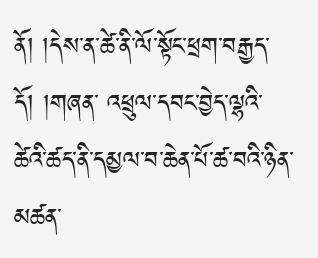ནོ། །དེས་ན་ཚེ་ནི་ལོ་སྟོང་ཕྲག་བརྒྱད་དོ། །གཞན་ འཕྲུལ་དབང་བྱེད་ལྷའི་ཚེའི་ཚད་ནི་དམྱལ་བ་ཆེན་པོ་ཚ་བའི་ཉིན་མཚན་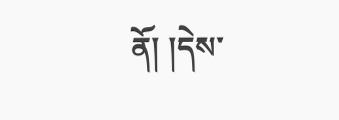ནོ། །དེས་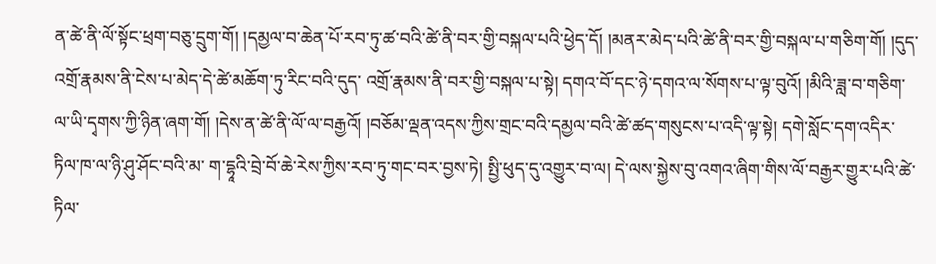ན་ཚེ་ནི་ལོ་སྟོང་ཕྲག་བཅུ་དྲུག་གོ། །དམྱལ་བ་ཆེན་པོ་རབ་ཏུ་ཚ་བའི་ཚེ་ནི་བར་གྱི་བསྐལ་པའི་ཕྱེད་དོ། །མནར་མེད་པའི་ཚེ་ནི་བར་གྱི་བསྐལ་པ་གཅིག་གོ། །དུད་འགྲོ་རྣམས་ནི་ངེས་པ་མེད་དེ་ཚེ་མཆོག་ཏུ་རིང་བའི་དུད་ འགྲོ་རྣམས་ནི་བར་གྱི་བསྐལ་པ་སྟེ། དགའ་བོ་དང་ཉེ་དགའ་ལ་སོགས་པ་ལྟ་བུའོ། །མིའི་ཟླ་བ་གཅིག་ལ་ཡི་དྭགས་ཀྱི་ཉིན་ཞག་གོ། །དེས་ན་ཚེ་ནི་ལོ་ལ་བརྒྱའོ། །བཅོམ་ལྡན་འདས་ཀྱིས་གྲང་བའི་དམྱལ་བའི་ཚེ་ཚད་གསུངས་པ་འདི་ལྟ་སྟེ། དགེ་སློང་དག་འདིར་ཏིལ་ཁ་ལ་ཉི་ཤུ་ཤོང་བའི་མ་ ག་དྷཱའི་བྲེ་བོ་ཆེ་རེས་ཀྱིས་རབ་ཏུ་གང་བར་བྱས་ཏེ། སྤྱི་ཕུད་དུ་འགྱུར་བ་ལ། དེ་ལས་སྐྱེས་བུ་འགའ་ཞིག་གིས་ལོ་བརྒྱར་གྱུར་པའི་ཚེ་ཏིལ་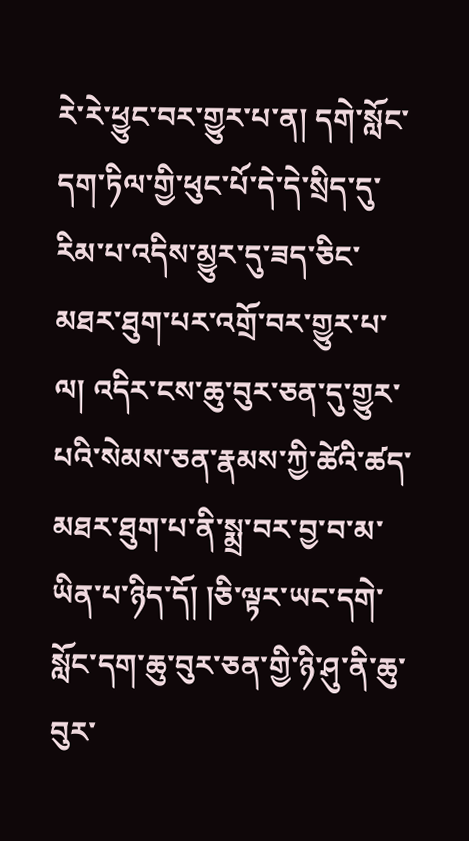རེ་རེ་ཕྱུང་བར་གྱུར་པ་ན། དགེ་སློང་དག་ཏིལ་གྱི་ཕུང་པོ་དེ་དེ་སྲིད་དུ་རིམ་པ་འདིས་མྱུར་དུ་ཟད་ཅིང་མཐར་ཐུག་པར་འགྲོ་བར་གྱུར་པ་ལ། འདིར་ངས་ཆུ་བུར་ཅན་དུ་གྱུར་ པའི་སེམས་ཅན་རྣམས་ཀྱི་ཚེའི་ཚད་མཐར་ཐུག་པ་ནི་སྨྲ་བར་བྱ་བ་མ་ཡིན་པ་ཉིད་དོ། །ཅི་ལྟར་ཡང་དགེ་སློང་དག་ཆུ་བུར་ཅན་གྱི་ཉི་ཤུ་ནི་ཆུ་བུར་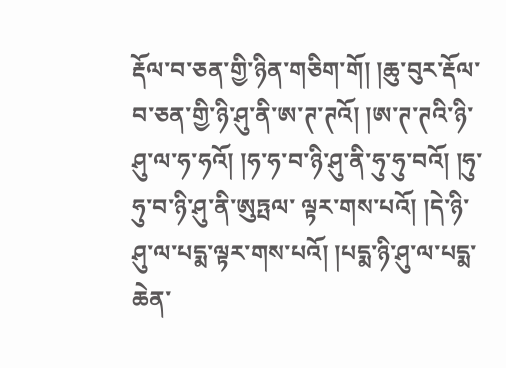རྡོལ་བ་ཅན་གྱི་ཉིན་གཅིག་གོ། །ཆུ་བུར་རྡོལ་བ་ཅན་གྱི་ཉི་ཤུ་ནི་ཨ་ཊ་ཊའོ། །ཨ་ཊ་ཊའི་ཉི་ཤུ་ལ་ཧ་ཧའོ། །ཧ་ཧ་བ་ཉི་ཤུ་ནི་ཧུ་ཧུ་བའོ། །ཧུ་ཧུ་བ་ཉི་ཤུ་ནི་ཨུཏྤལ་ ལྟར་གས་པའོ། །དེ་ཉི་ཤུ་ལ་པདྨ་ལྟར་གས་པའོ། །པདྨ་ཉི་ཤུ་ལ་པདྨ་ཆེན་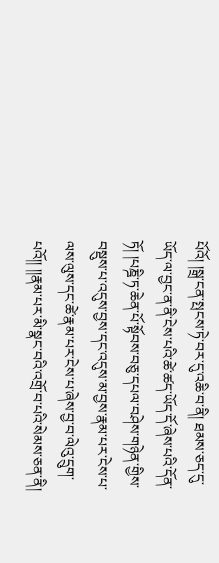པོའོ། །སྒྲ་ངན་སྤངས་ཏེ་བར་དུ་འཆི་བ་ནི། ཐམས་ཅད་དུ་ཡོད་ལ་བྱང་ན་ནི་ངེས་པའི་ཚེ་ཚད་ཡོད་དོ་ཞེས་པའི་དོན་ཏོ། །པཎྜི་ཏ་ཆེན་པོ་སྟོབས་བཅུ་དཔལ་བཤེས་གཉེན་གྱིས་བསྡུས་པ་འདུས་བྱས་དང་འདུས་མ་བྱས་རྣམ་པར་ངེས་པ་ ལས་ལུས་དང་ཚེ་རྣམ་པར་ངེས་པ་ཞེས་བྱ་བ་ལེའུ་དྲུག་པའོ།། །།རྣམ་པར་མི་སྣང་བའི་འགྲོ་བ་པའི་སེམས་ཅན་ནི།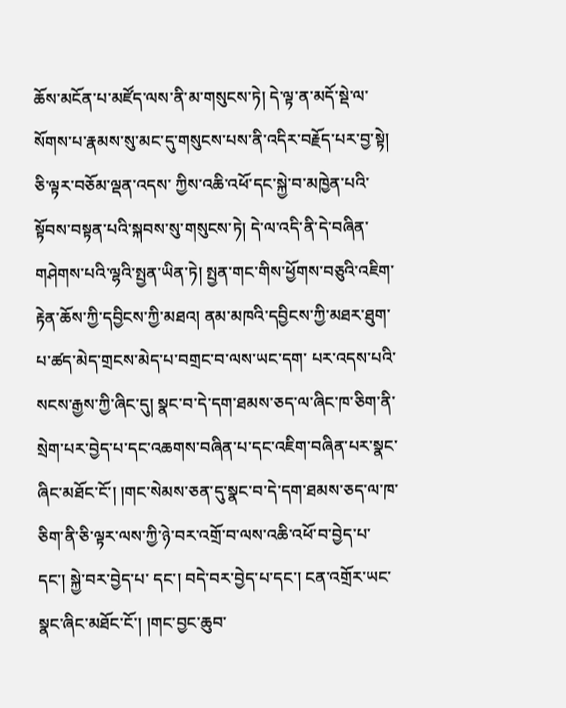ཆོས་མངོན་པ་མཛོད་ལས་ནི་མ་གསུངས་ཏེ། དེ་ལྟ་ན་མདོ་སྡེ་ལ་སོགས་པ་རྣམས་སུ་མང་དུ་གསུངས་པས་ནི་འདིར་བརྗོད་པར་བྱ་སྟེ། ཅི་ལྟར་བཅོམ་ལྡན་འདས་ ཀྱིས་འཆི་འཕོ་དང་སྐྱེ་བ་མཁྱེན་པའི་སྟོབས་བསྟན་པའི་སྐབས་སུ་གསུངས་ཏེ། དེ་ལ་འདི་ནི་དེ་བཞིན་གཤེགས་པའི་ལྷའི་སྤྱན་ཡིན་ཏེ། སྤྱན་གང་གིས་ཕྱོགས་བཅུའི་འཇིག་རྟེན་ཆོས་ཀྱི་དབྱིངས་ཀྱི་མཐའ། ནམ་མཁའི་དབྱིངས་ཀྱི་མཐར་ཐུག་པ་ཚད་མེད་གྲངས་མེད་པ་བགྲང་བ་ལས་ཡང་དག་ པར་འདས་པའི་སངས་རྒྱས་ཀྱི་ཞིང་དུ། སྣང་བ་དེ་དག་ཐམས་ཅད་ལ་ཞིང་ཁ་ཅིག་ནི་སྲེག་པར་བྱེད་པ་དང་འཆགས་བཞིན་པ་དང་འཇིག་བཞིན་པར་སྣང་ཞིང་མཐོང་ངོ་། །གང་སེམས་ཅན་དུ་སྣང་བ་དེ་དག་ཐམས་ཅད་ལ་ཁ་ཅིག་ནི་ཅི་ལྟར་ལས་ཀྱི་ཉེ་བར་འགྲོ་བ་ལས་འཆི་འཕོ་བ་བྱེད་པ་དང་། སྐྱེ་བར་བྱེད་པ་ དང་། བདེ་བར་བྱེད་པ་དང་། ངན་འགྲོར་ཡང་སྣང་ཞིང་མཐོང་ངོ་། །གང་བྱང་ཆུབ་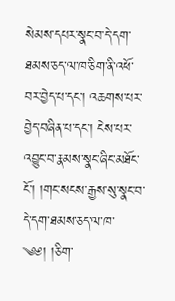སེམས་དཔར་སྣང་བ་དེ་དག་ཐམས་ཅད་ལ་ཁ་ཅིག་ནི་འཕོ་བར་བྱེད་པ་དང་། འཆགས་པར་བྱེད་བཞིན་པ་དང་། ངེས་པར་འབྱུང་བ་རྣམས་སྣང་ཞིང་མཐོང་ངོ་། །གང་སངས་རྒྱས་སུ་སྣང་བ་དེ་དག་ཐམས་ཅད་ལ་ཁ་ ༄༅། །ཅིག་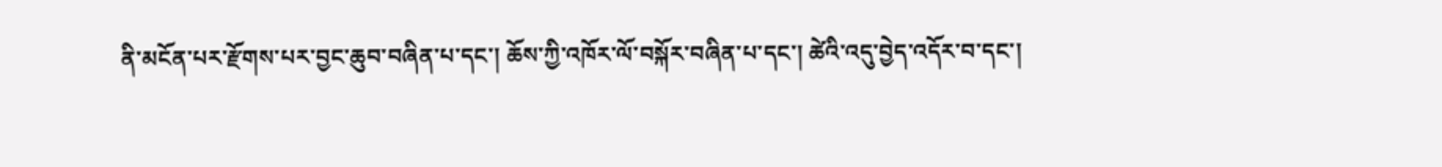ནི་མངོན་པར་རྫོགས་པར་བྱང་ཆུབ་བཞིན་པ་དང་། ཆོས་ཀྱི་འཁོར་ལོ་བསྐོར་བཞིན་པ་དང་། ཚེའི་འདུ་བྱེད་འདོར་བ་དང་།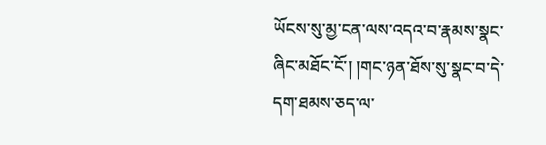ཡོངས་སུ་མྱ་ངན་ལས་འདའ་བ་རྣམས་སྣང་ཞིང་མཐོང་ངོ་། །གང་ཉན་ཐོས་སུ་སྣང་བ་དེ་དག་ཐམས་ཅད་ལ་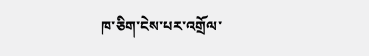ཁ་ཅིག་ངེས་པར་འགྲོལ་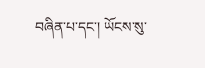བཞིན་པ་དང་། ཡོངས་སུ་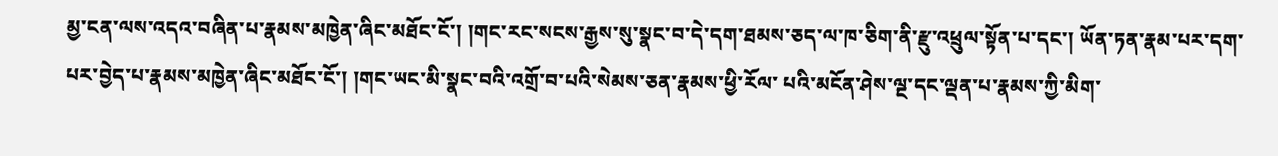མྱ་ངན་ལས་འདའ་བཞིན་པ་རྣམས་མཁྱེན་ཞིང་མཐོང་ངོ་། །གང་རང་སངས་རྒྱས་སུ་སྣང་བ་དེ་དག་ཐམས་ཅད་ལ་ཁ་ཅིག་ནི་རྫུ་འཕྲུལ་སྟོན་པ་དང་། ཡོན་ཏན་རྣམ་པར་དག་པར་བྱེད་པ་རྣམས་མཁྱེན་ཞིང་མཐོང་ངོ་། །གང་ཡང་མི་སྣང་བའི་འགྲོ་བ་པའི་སེམས་ཅན་རྣམས་ཕྱི་རོལ་ པའི་མངོན་ཤེས་ལྔ་དང་ལྡན་པ་རྣམས་ཀྱི་མིག་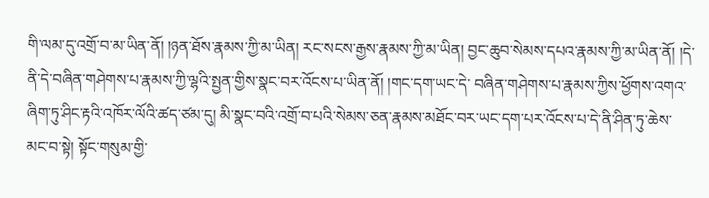གི་ལམ་དུ་འགྲོ་བ་མ་ཡིན་ནོ། །ཉན་ཐོས་རྣམས་ཀྱི་མ་ཡིན། རང་སངས་རྒྱས་རྣམས་ཀྱི་མ་ཡིན། བྱང་ཆུབ་སེམས་དཔའ་རྣམས་ཀྱི་མ་ཡིན་ནོ། །དེ་ནི་དེ་བཞིན་གཤེགས་པ་རྣམས་ཀྱི་ལྷའི་སྤྱན་གྱིས་སྣང་བར་འོངས་པ་ཡིན་ནོ། །གང་དག་ཡང་དེ་ བཞིན་གཤེགས་པ་རྣམས་ཀྱིས་ཕྱོགས་འགའ་ཞིག་ཏུ་ཤིང་རྟའི་འཁོར་ལོའི་ཚད་ཙམ་དུ། མི་སྣང་བའི་འགྲོ་བ་པའི་སེམས་ཅན་རྣམས་མཐོང་བར་ཡང་དག་པར་འོངས་པ་དེ་ནི་ཤིན་ཏུ་ཆེས་མང་བ་སྟེ། སྟོང་གསུམ་གྱི་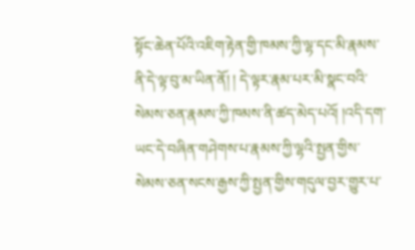སྟོང་ཆེན་པོའི་འཇིག་རྟེན་གྱི་ཁམས་ཀྱི་ལྷ་དང་མི་རྣམས་ནི་དེ་ལྟ་བུ་མ་ཡིན་ནོ། ། དེ་ལྟར་རྣམ་པར་མི་སྣང་བའི་སེམས་ཅན་རྣམས་ཀྱི་ཁམས་ནི་ཚད་མེད་པའོ། །འདི་དག་ཡང་དེ་བཞིན་གཤེགས་པ་རྣམས་ཀྱི་ལྷའི་སྤྱན་གྱིས་སེམས་ཅན་སངས་རྒྱས་ཀྱི་སྤྱན་གྱིས་གདུལ་བྱར་གྱུར་པ་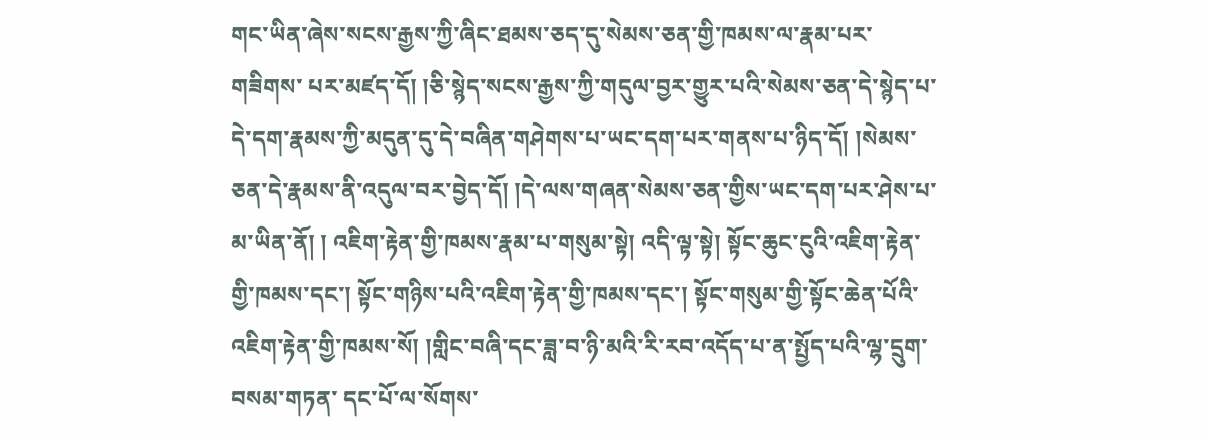གང་ཡིན་ཞེས་སངས་རྒྱས་ཀྱི་ཞིང་ཐམས་ཅད་དུ་སེམས་ཅན་གྱི་ཁམས་ལ་རྣམ་པར་གཟིགས་ པར་མཛད་དོ། །ཅི་སྙེད་སངས་རྒྱས་ཀྱི་གདུལ་བྱར་གྱུར་པའི་སེམས་ཅན་དེ་སྙེད་པ་དེ་དག་རྣམས་ཀྱི་མདུན་དུ་དེ་བཞིན་གཤེགས་པ་ཡང་དག་པར་གནས་པ་ཉིད་དོ། །སེམས་ཅན་དེ་རྣམས་ནི་འདུལ་བར་བྱེད་དོ། །དེ་ལས་གཞན་སེམས་ཅན་གྱིས་ཡང་དག་པར་ཤེས་པ་མ་ཡིན་ནོ། ། འཇིག་རྟེན་གྱི་ཁམས་རྣམ་པ་གསུམ་སྟེ། འདི་ལྟ་སྟེ། སྟོང་ཆུང་ངུའི་འཇིག་རྟེན་གྱི་ཁམས་དང་། སྟོང་གཉིས་པའི་འཇིག་རྟེན་གྱི་ཁམས་དང་། སྟོང་གསུམ་གྱི་སྟོང་ཆེན་པོའི་འཇིག་རྟེན་གྱི་ཁམས་སོ། །གླིང་བཞི་དང་ཟླ་བ་ཉི་མའི་རི་རབ་འདོད་པ་ན་སྤྱོད་པའི་ལྷ་དྲུག་བསམ་གཏན་ དང་པོ་ལ་སོགས་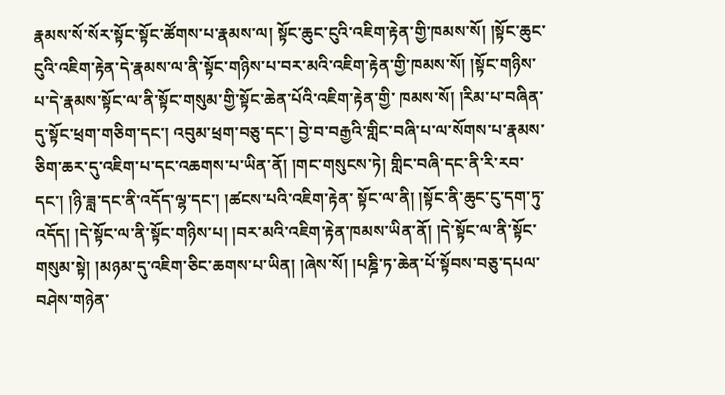རྣམས་སོ་སོར་སྟོང་སྟོང་ཚོགས་པ་རྣམས་ལ། སྟོང་ཆུང་ངུའི་འཇིག་རྟེན་གྱི་ཁམས་སོ། །སྟོང་ཆུང་ངུའི་འཇིག་རྟེན་དེ་རྣམས་ལ་ནི་སྟོང་གཉིས་པ་བར་མའི་འཇིག་རྟེན་གྱི་ཁམས་སོ། །སྟོང་གཉིས་པ་དེ་རྣམས་སྟོང་ལ་ནི་སྟོང་གསུམ་གྱི་སྟོང་ཆེན་པོའི་འཇིག་རྟེན་གྱི་ ཁམས་སོ། །རིམ་པ་བཞིན་དུ་སྟོང་ཕྲག་གཅིག་དང་། འབུམ་ཕྲག་བཅུ་དང་། བྱེ་བ་བརྒྱའི་གླིང་བཞི་པ་ལ་སོགས་པ་རྣམས་ཅིག་ཆར་དུ་འཇིག་པ་དང་འཆགས་པ་ཡིན་ནོ། །གང་གསུངས་ཏེ། གླིང་བཞི་དང་ནི་རི་རབ་དང་། །ཉི་ཟླ་དང་ནི་འདོད་ལྷ་དང་། །ཚངས་པའི་འཇིག་རྟེན་ སྟོང་ལ་ནི། །སྟོང་ནི་ཆུང་ངུ་དག་ཏུ་འདོད། །དེ་སྟོང་ལ་ནི་སྟོང་གཉིས་པ། །བར་མའི་འཇིག་རྟེན་ཁམས་ཡིན་ནོ། །དེ་སྟོང་ལ་ནི་སྟོང་གསུམ་སྟེ། །མཉམ་དུ་འཇིག་ཅིང་ཆགས་པ་ཡིན། །ཞེས་སོ། །པཎྜི་ཏ་ཆེན་པོ་སྟོབས་བཅུ་དཔལ་བཤེས་གཉེན་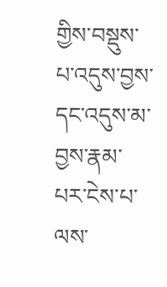གྱིས་བསྡུས་པ་འདུས་བྱས་ དང་འདུས་མ་བྱས་རྣམ་པར་ངེས་པ་ལས་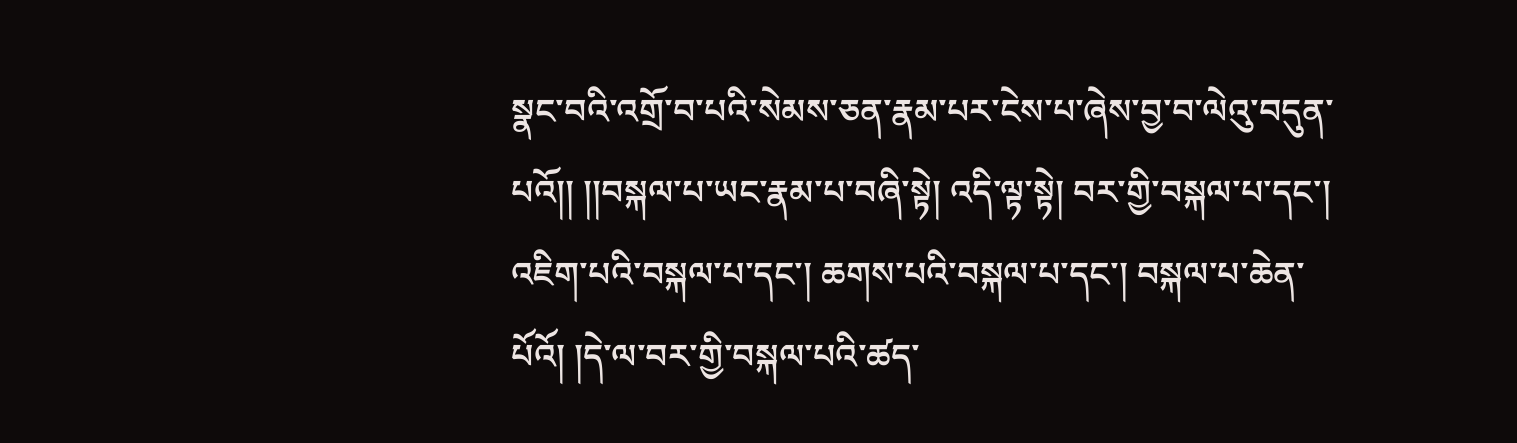སྣང་བའི་འགྲོ་བ་པའི་སེམས་ཅན་རྣམ་པར་ངེས་པ་ཞེས་བྱ་བ་ལེའུ་བདུན་པའོ།། །།བསྐལ་པ་ཡང་རྣམ་པ་བཞི་སྟེ། འདི་ལྟ་སྟེ། བར་གྱི་བསྐལ་པ་དང་། འཇིག་པའི་བསྐལ་པ་དང་། ཆགས་པའི་བསྐལ་པ་དང་། བསྐལ་པ་ཆེན་ པོའོ། །དེ་ལ་བར་གྱི་བསྐལ་པའི་ཚད་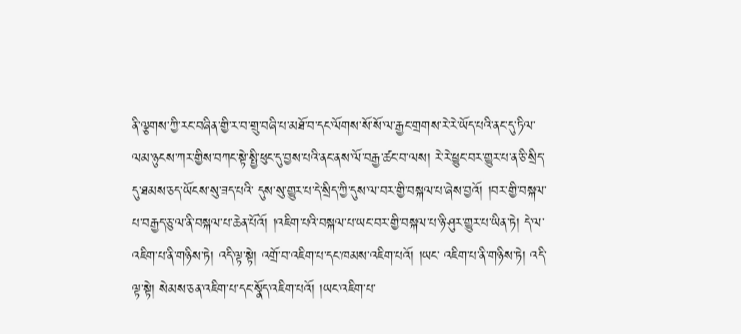ནི་ལྕགས་ཀྱི་རང་བཞིན་གྱི་ར་བ་གྲུ་བཞི་པ་མཐོ་བ་དང་ལོགས་སོ་སོ་ལ་རྒྱང་གྲགས་རེ་རེ་ཡོད་པའི་ནང་དུ་ཏིལ་ལམ་ཉུངས་ཀར་གྱིས་བཀང་སྟེ་སྤྱི་ཕུང་དུ་བྱས་པའི་ནང་ནས་ལོ་བརྒྱ་ཚང་བ་ལས། རེ་རེ་ཕྱུང་བར་གྱུར་པ་ན་ཅི་སྲིད་དུ་ཐམས་ཅད་ཡོངས་སུ་ཟད་པའི་ དུས་སུ་གྱུར་པ་དེ་སྲིད་ཀྱི་དུས་ལ་བར་གྱི་བསྐལ་པ་ཞེས་བྱའོ། །བར་གྱི་བསྐལ་པ་བརྒྱད་ཅུ་ལ་ནི་བསྐལ་པ་ཆེན་པོའོ། །འཇིག་པའི་བསྐལ་པ་ཡང་བར་གྱི་བསྐལ་པ་ཉི་ཤུར་གྱུར་པ་ཡིན་ཏེ། དེ་ལ་འཇིག་པ་ནི་གཉིས་ཏེ། འདི་ལྟ་སྟེ། འགྲོ་བ་འཇིག་པ་དང་ཁམས་འཇིག་པའོ། །ཡང་ འཇིག་པ་ནི་གཉིས་ཏེ། འདི་ལྟ་སྟེ། སེམས་ཅན་འཇིག་པ་དང་སྣོད་འཇིག་པའོ། །ཡང་འཇིག་པ་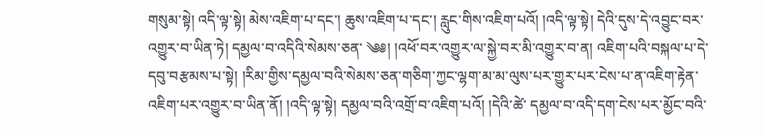གསུམ་སྟེ། འདི་ལྟ་སྟེ། མེས་འཇིག་པ་དང་། ཆུས་འཇིག་པ་དང་། རླུང་གིས་འཇིག་པའོ། །འདི་ལྟ་སྟེ། དེའི་དུས་དེ་འབྱུང་བར་འགྱུར་བ་ཡིན་ཏེ། དམྱལ་བ་འདིའི་སེམས་ཅན་ ༄༅། །འཕོ་བར་འགྱུར་ལ་སྐྱེ་བར་མི་འགྱུར་བ་ན། འཇིག་པའི་བསྐལ་པ་དེ་དབུ་བརྩམས་པ་སྟེ། །རིམ་གྱིས་དམྱལ་བའི་སེམས་ཅན་གཅིག་ཀྱང་ལྷག་མ་མ་ལུས་པར་གྱུར་པར་ངེས་པ་ན་འཇིག་རྟེན་འཇིག་པར་འགྱུར་བ་ཡིན་ནོ། །འདི་ལྟ་སྟེ། དམྱལ་བའི་འགྲོ་བ་འཇིག་པའོ། །དེའི་ཚེ་ དམྱལ་བ་འདི་དག་ངེས་པར་མྱོང་བའི་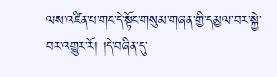ལས་འཛིན་པ་གང་དེ་སྟོང་གསུམ་གཞན་གྱི་དམྱལ་བར་སྐྱེ་བར་འགྱུར་རོ། །དེ་བཞིན་དུ་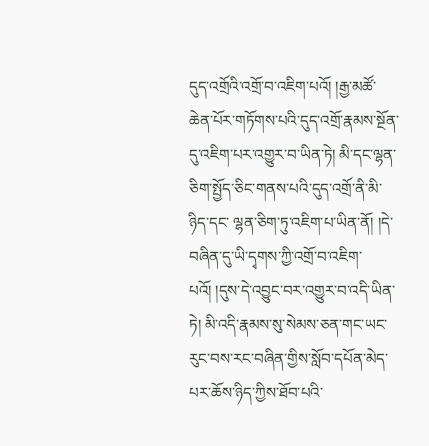དུད་འགྲོའི་འགྲོ་བ་འཇིག་པའོ། །རྒྱ་མཚོ་ཆེན་པོར་གཏོགས་པའི་དུད་འགྲོ་རྣམས་སྔོན་དུ་འཇིག་པར་འགྱུར་བ་ཡིན་ཏེ། མི་དང་ལྷན་ཅིག་སྤྱོད་ཅིང་གནས་པའི་དུད་འགྲོ་ནི་མི་ཉིད་དང་ ལྷན་ཅིག་ཏུ་འཇིག་པ་ཡིན་ནོ། །དེ་བཞིན་དུ་ཡི་དྭགས་ཀྱི་འགྲོ་བ་འཇིག་པའོ། །དུས་དེ་འབྱུང་བར་འགྱུར་བ་འདི་ཡིན་ཏེ། མི་འདི་རྣམས་སུ་སེམས་ཅན་གང་ཡང་རུང་བས་རང་བཞིན་གྱིས་སློབ་དཔོན་མེད་པར་ཆོས་ཉིད་ཀྱིས་ཐོབ་པའི་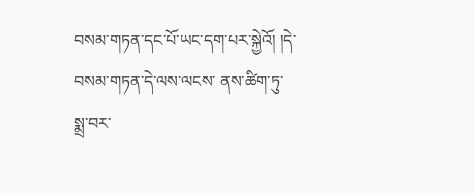བསམ་གཏན་དང་པོ་ཡང་དག་པར་སྐྱེའོ། །དེ་བསམ་གཏན་དེ་ལས་ལངས་ ནས་ཚིག་ཏུ་སྨྲ་བར་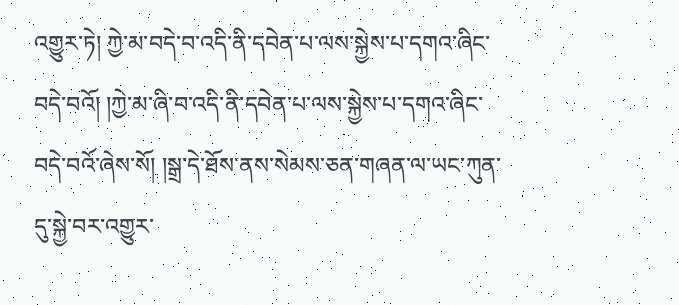འགྱུར་ཏེ། ཀྱེ་མ་བདེ་བ་འདི་ནི་དབེན་པ་ལས་སྐྱེས་པ་དགའ་ཞིང་བདེ་བའོ། །ཀྱེ་མ་ཞི་བ་འདི་ནི་དབེན་པ་ལས་སྐྱེས་པ་དགའ་ཞིང་བདེ་བའོ་ཞེས་སོ། །སྒྲ་དེ་ཐོས་ནས་སེམས་ཅན་གཞན་ལ་ཡང་ཀུན་དུ་སྐྱེ་བར་འགྱུར་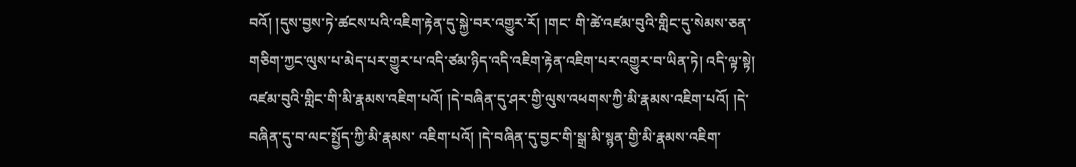བའོ། །དུས་བྱས་ཏེ་ཚངས་པའི་འཇིག་རྟེན་དུ་སྐྱེ་བར་འགྱུར་རོ། །གང་ གི་ཚེ་འཛམ་བུའི་གླིང་དུ་སེམས་ཅན་གཅིག་ཀྱང་ལུས་པ་མེད་པར་གྱུར་པ་འདི་ཙམ་ཉིད་འདི་འཇིག་རྟེན་འཇིག་པར་འགྱུར་བ་ཡིན་ཏེ། འདི་ལྟ་སྟེ། འཛམ་བུའི་གླིང་གི་མི་རྣམས་འཇིག་པའོ། །དེ་བཞིན་དུ་ཤར་གྱི་ལུས་འཕགས་ཀྱི་མི་རྣམས་འཇིག་པའོ། །དེ་བཞིན་དུ་བ་ལང་སྤྱོད་ཀྱི་མི་རྣམས་ འཇིག་པའོ། །དེ་བཞིན་དུ་བྱང་གི་སྒྲ་མི་སྙན་གྱི་མི་རྣམས་འཇིག་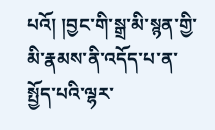པའོ། །བྱང་གི་སྒྲ་མི་སྙན་གྱི་མི་རྣམས་ནི་འདོད་པ་ན་སྤྱོད་པའི་ལྷར་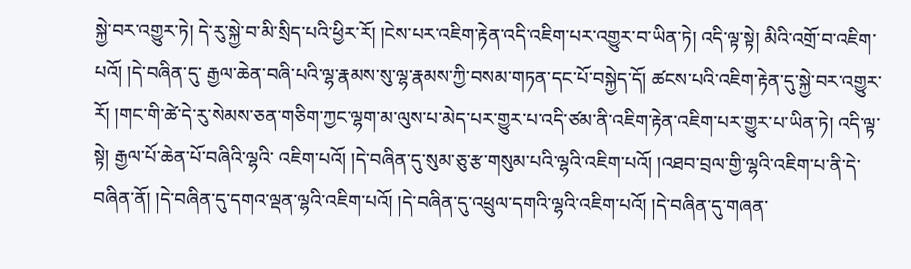སྐྱེ་བར་འགྱུར་ཏེ། དེ་རུ་སྐྱེ་བ་མི་སྲིད་པའི་ཕྱིར་རོ། །ངེས་པར་འཇིག་རྟེན་འདི་འཇིག་པར་འགྱུར་བ་ཡིན་ཏེ། འདི་ལྟ་སྟེ། མིའི་འགྲོ་བ་འཇིག་པའོ། །དེ་བཞིན་དུ་ རྒྱལ་ཆེན་བཞི་པའི་ལྷ་རྣམས་སུ་ལྷ་རྣམས་ཀྱི་བསམ་གཏན་དང་པོ་བསྐྱེད་དོ། ཚངས་པའི་འཇིག་རྟེན་དུ་སྐྱེ་བར་འགྱུར་རོ། །གང་གི་ཚེ་དེ་རུ་སེམས་ཅན་གཅིག་ཀྱང་ལྷག་མ་ལུས་པ་མེད་པར་གྱུར་པ་འདི་ཙམ་ནི་འཇིག་རྟེན་འཇིག་པར་གྱུར་པ་ཡིན་ཏེ། འདི་ལྟ་སྟེ། རྒྱལ་པོ་ཆེན་པོ་བཞིའི་ལྷའི་ འཇིག་པའོ། །དེ་བཞིན་དུ་སུམ་ཅུ་རྩ་གསུམ་པའི་ལྷའི་འཇིག་པའོ། །འཐབ་བྲལ་གྱི་ལྷའི་འཇིག་པ་ནི་དེ་བཞིན་ནོ། །དེ་བཞིན་དུ་དགའ་ལྡན་ལྷའི་འཇིག་པའོ། །དེ་བཞིན་དུ་འཕྲུལ་དགའི་ལྷའི་འཇིག་པའོ། །དེ་བཞིན་དུ་གཞན་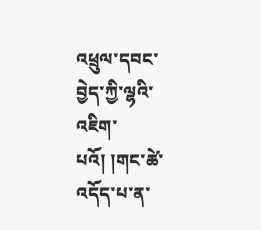འཕྲུལ་དབང་བྱེད་ཀྱི་ལྷའི་འཇིག་པའོ། །གང་ཚེ་འདོད་པ་ན་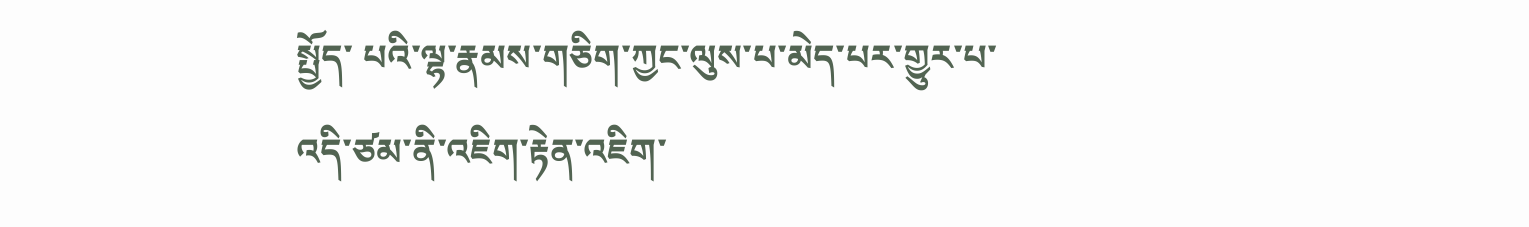སྤྱོད་ པའི་ལྷ་རྣམས་གཅིག་ཀྱང་ལུས་པ་མེད་པར་གྱུར་པ་འདི་ཙམ་ནི་འཇིག་རྟེན་འཇིག་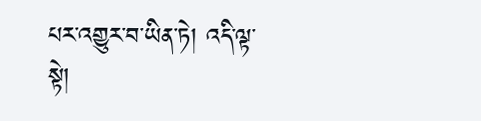པར་འགྱུར་བ་ཡིན་ཏེ། འདི་ལྟ་སྟེ།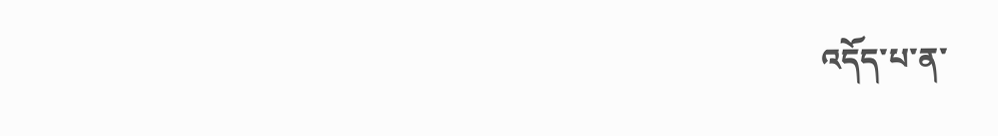འདོད་པ་ན་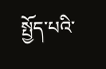སྤྱོད་པའི་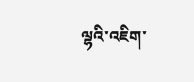ལྷའི་འཇིག་